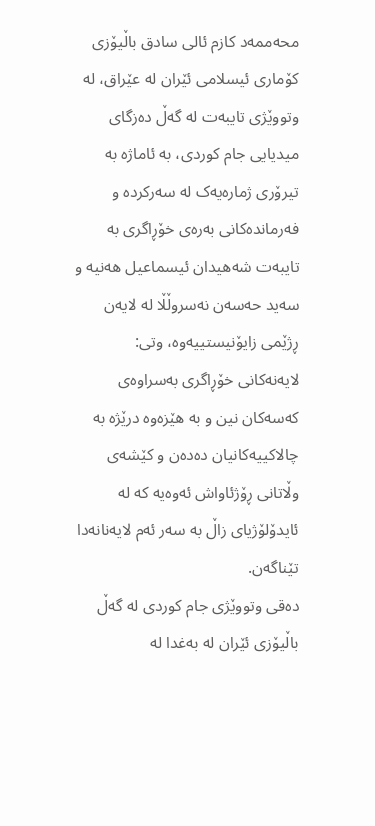محەممەد کازم ئالی سادق باڵیۆزی کۆماری ئیسلامی ئێران لە عێراق، لە وتووێژی تایبەت لە گەڵ دەزگای میدیایی جام کوردی، بە ئاماژە بە تیرۆری ژمارەیەک لە سەرکردە و فەرماندەکانی بەرەی خۆڕاگری بە تایبەت شەهیدان ئیسماعیل هەنیە و سەید حەسەن نەسروڵڵا لە لایەن ڕژێمی زایۆنیستییەوە، وتی: لایەنەکانی خۆڕاگری بەسراوەی کەسەکان نین و بە هێزەوە درێژە بە چالاکییەکانیان دەدەن و کێشەی وڵاتانی ڕۆژئاواش ئەوەیە کە لە ئایدۆلۆژیای زاڵ بە سەر ئەم لایەنانەدا تێناگەن.
دەقی وتووێژی جام کوردی لە گەڵ باڵیۆزی ئێران لە بەغدا لە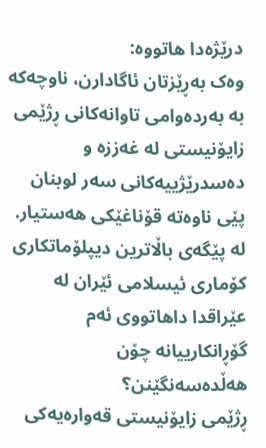درێژەدا هاتووە:
وەک بەڕێزتان ئاگادارن، ناوچەکە بە بەردەوامی تاوانەکانی ڕژێمی زایۆنیستی لە غەززە و دەسدرێژییەکانی سەر لوبنان پێی ناوەتە قۆناغێکی هەستیار. لە پێگەی باڵاترین دیپلۆماتکاری کۆماری ئیسلامی ئێران لە عێراقدا داهاتووی ئەم گۆڕانکارییانە چۆن هەڵدەسەنگێنن؟
ڕژێمی زایۆنیستی قەوارەیەکی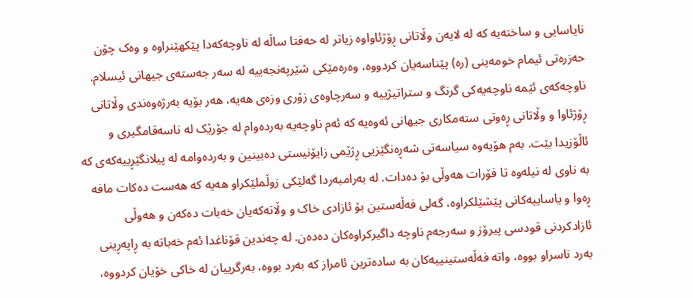نایاسایی و ساختەیە کە لە لایەن وڵاتانی ڕۆژئاواوە زیاتر لە حەفتا ساڵە لە ناوچەکەدا پێکهێنراوە و وەک چۆن حەزرەتی ئیمام خومەینی (رە) پێناسەیان کردووە، وەرەمێکی شێرپەنجەییە لە سەر جەستەی جیهانی ئیسلام. ناوچەکەی ئێمە ناوچەیەکی گرنگ و ستراتیژییە و سەرچاوەی زۆری وزەی هەیە، هەر بۆیە بەرژەوەندی وڵاتانی ڕۆژئاوا و وڵاتانی ڕەوتی ستەمکاری جیهانی ئەوەیە کە ئەم ناوچەیە بەردەوام لە جۆرێک لە ناسەقامگیری و ئاڵۆزیدا بێت. بەم هۆیەوە سیاسەتی شەڕەنگێزیی ڕژێمی زایۆنیستی دەبینین و بەردەوامە لە پیلانگێڕییەکەی کە بە ناوی لە نیلەوە تا فۆرات هەوڵی بۆ دەدات. لە بەرامبەردا گەلێکی زوڵملێکراو هەیە کە هەست دەکات مافە ڕەوا و یاساییەکانی پێشێلکراوە، گەلی فەڵەستین بۆ ئازادی خاک و وڵاتەکەیان خەبات دەکەن و هەوڵی ئازادکردنی قودسی پیرۆز و سەرجەم ناوچە داگیرکراوەکان دەدەن. لە چەندین قۆناغدا ئەم خەباتە بە ڕاپەڕینی بەرد ناسراو بووە، واتە فەڵەستینییەکان بە سادەترین ئامراز کە بەرد بووە، بەرگرییان لە خاکی خۆیان کردووە،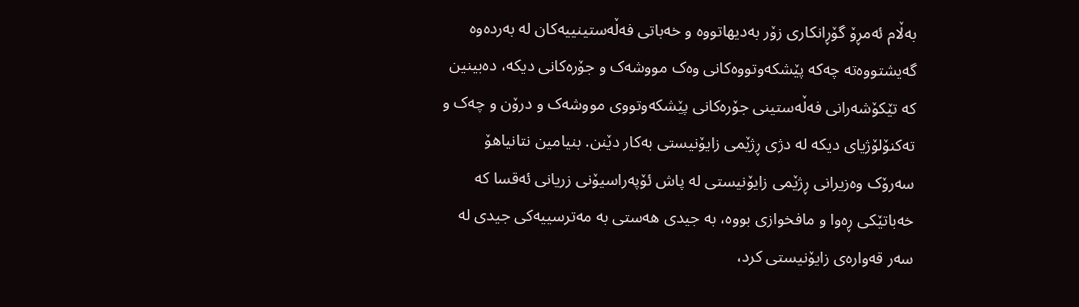بەڵام ئەمڕۆ گۆڕانکاری زۆر بەدیهاتووە و خەباتی فەڵەستینییەکان لە بەردەوە گەیشتووەتە چەکە پێشکەوتووەکانی وەک مووشەک و جۆرەکانی دیکە، دەبینین کە تێکۆشەرانی فەڵەستینی جۆرەکانی پێشکەوتووی مووشەک و درۆن و چەک و تەکنۆلۆژیای دیکە لە دژی ڕژێمی زایۆنیستی بەکار دێنن. بنیامین نتانیاهۆ سەرۆک وەزیرانی ڕژێمی زایۆنیستی لە پاش ئۆپەراسیۆنی زریانی ئەقسا کە خەباتێکی ڕەوا و مافخوازی بووە، بە جیدی هەستی بە مەترسییەکی جیدی لە سەر قەوارەی زایۆنیستی کرد،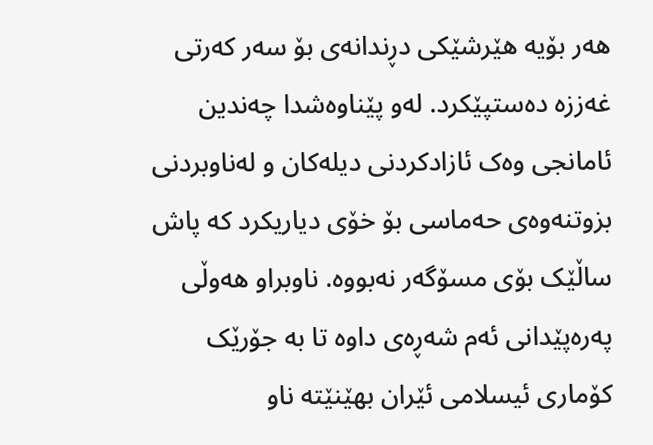هەر بۆیە هێرشێکی دڕندانەی بۆ سەر کەرتی غەززە دەستپێکرد. لەو پێناوەشدا چەندین ئامانجی وەک ئازادکردنی دیلەکان و لەناوبردنی بزوتنەوەی حەماسی بۆ خۆی دیاریکرد کە پاش ساڵێک بۆی مسۆگەر نەبووە. ناوبراو هەوڵی پەرەپێدانی ئەم شەڕەی داوە تا بە جۆرێک کۆماری ئیسلامی ئێران بهێنێتە ناو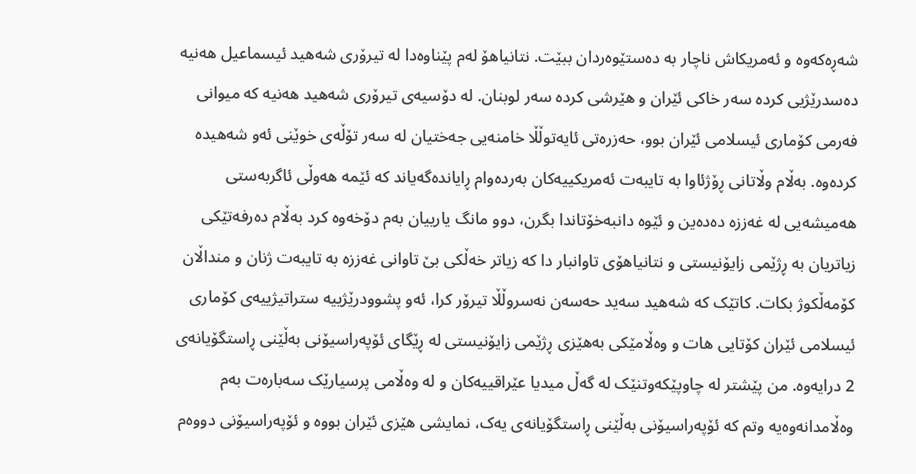شەڕەکەوە و ئەمریکاش ناچار بە دەستێوەردان ببێت. نتانیاهۆ لەم پێناوەدا لە تیرۆری شەهید ئیسماعیل هەنیە دەسدرێژیی کردە سەر خاکی ئێران و هێرشی کردە سەر لوبنان. لە دۆسیەی تیرۆری شەهید هەنیە کە میوانی فەرمی کۆماری ئیسلامی ئێران بوو، حەزرەتی ئایەتوڵڵا خامنەیی جەختیان لە سەر تۆڵەی خوێنی ئەو شەهیدە کردەوە. بەڵام وڵاتانی ڕۆژئاوا بە تایبەت ئەمریکییەکان بەردەوام ڕایاندەگەیاند کە ئێمە هەوڵی ئاگربەستی هەمیشەیی لە غەززە دەدەین و ئێوە دانبەخۆتاندا بگرن، دوو مانگ یارییان بەم دۆخەوە کرد بەڵام دەرفەتێکی زیاتریان بە ڕژێمی زایۆنیستی و نتانیاهۆی تاوانبار دا کە زیاتر خەڵکی بێ تاوانی غەززە بە تایبەت ژنان و منداڵان کۆمەڵکوژ بکات. کاتێک کە شەهید سەید حەسەن نەسروڵڵا تیرۆر کرا، ئەو پشوودرێژییە ستراتیژییەی کۆماری ئیسلامی ئێران کۆتایی هات و وەڵامێکی بەهێزی ڕژێمی زایۆنیستی لە ڕێگای ئۆپەراسیۆنی بەڵێنی ڕاستگۆیانەی 2 درایەوە. من پێشتر لە چاوپێکەوتنێک لە گەڵ میدیا عێراقییەکان و لە وەڵامی پرسیارێک سەبارەت بەم وەڵامدانەوەیە وتم کە ئۆپەراسیۆنی بەڵێنی ڕاستگۆیانەی یەک، نمایشی هێزی ئێران بووە و ئۆپەراسیۆنی دووەم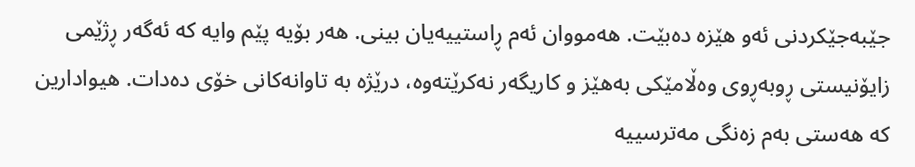جێبەجێکردنی ئەو هێزە دەبێت. هەمووان ئەم ڕاستییەیان بینی. هەر بۆیە پێم وایە کە ئەگەر ڕژێمی زایۆنیستی ڕوبەڕوی وەڵامێکی بەهێز و کاریگەر نەکرێتەوە، درێژە بە تاوانەکانی خۆی دەدات. هیوادارین کە هەستی بەم زەنگی مەترسییە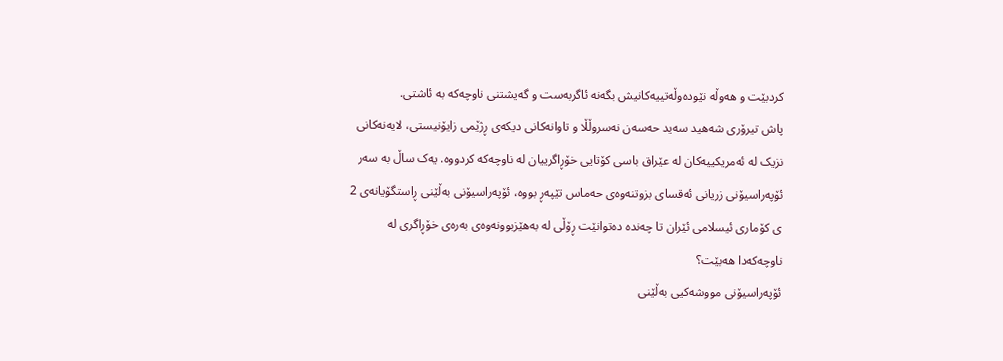کردبێت و هەوڵە نێودەوڵەتییەکانیش بگەنە ئاگربەست و گەیشتنی ناوچەکە بە ئاشتی.
پاش تیرۆری شەهید سەید حەسەن نەسروڵڵا و تاوانەکانی دیکەی ڕژێمی زایۆنیستی، لایەنەکانی نزیک لە ئەمریکییەکان لە عێراق باسی کۆتایی خۆڕاگرییان لە ناوچەکە کردووە. یەک ساڵ بە سەر ئۆپەراسیۆنی زریانی ئەقسای بزوتنەوەی حەماس تێپەڕ بووە، ئۆپەراسیۆنی بەڵێنی ڕاستگۆیانەی 2 ی کۆماری ئیسلامی ئێران تا چەندە دەتوانێت ڕۆڵی لە بەهێزبوونەوەی بەرەی خۆڕاگری لە ناوچەکەدا هەبێت؟
ئۆپەراسیۆنی مووشەکیی بەڵێنی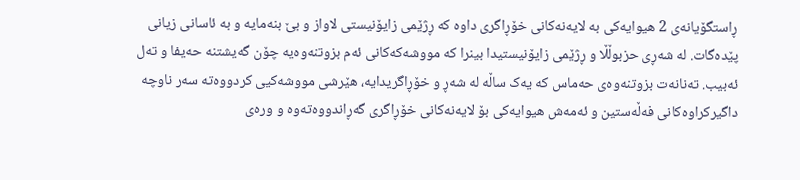ڕاستگۆیانەی 2 هیوایەکی بە لایەنەکانی خۆڕاگری داوە کە ڕژێمی زایۆنیستی لاواز و بێ بنەمایە و بە ئاسانی زیانی پێدەگات. لە شەڕی حزبوڵڵا و ڕژێمی زایۆنیستیدا بینرا کە مووشەکەکانی ئەم بزوتنەوەیە چۆن گەیشتنە حەیفا و تەل ئەبیب. تەنانەت بزوتنەوەی حەماس کە یەک ساڵە لە شەڕ و خۆڕاگریدایە، هێرشی مووشەکیی کردووەتە سەر ناوچە داگیرکراوەکانی فەڵەستین و ئەمەش هیوایەکی بۆ لایەنەکانی خۆڕاگری گەڕاندووەتەوە و ورەی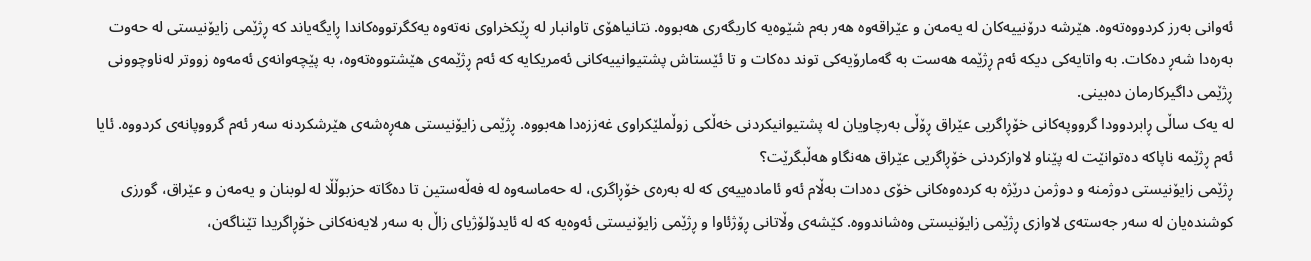ئەوانی بەرز کردووەتەوە. هێرشە درۆنییەکان لە یەمەن و عێراقەوە هەر بەم شێوەیە کاریگەری هەبووە. نتانیاهۆی تاوانبار لە ڕێکخراوی نەتەوە یەکگرتووەکاندا ڕایگەیاند کە ڕژێمی زایۆنیستی لە حەوت بەرەدا شەڕ دەکات. بە واتایەکی دیکە ئەم ڕژێمە هەست بە گەمارۆیەکی توند دەکات و تا ئێستاش پشتیوانییەکانی ئەمریکایە کە ئەم ڕژێمەی هێشتووەتەوە، بە پێچەوانەی ئەمەوە زووتر لەناوچوونی ڕژێمی داگیرکارمان دەبینی.
لە یەک ساڵی ڕابردوودا گرووپەکانی خۆڕاگریی عێراق ڕۆڵی بەرچاویان لە پشتیوانیکردنی خەڵکی زوڵملێکراوی غەززەدا هەبووە. ڕژێمی زایۆنیستی هەڕەشەی هێرشکردنە سەر ئەم گرووپانەی کردووە. ئایا ئەم ڕژێمە ناپاکە دەتوانێت لە پێناو لاوازکردنی خۆڕاگریی عێراق هەنگاو هەڵبگرێت؟
ڕژێمی زایۆنیستی دوژمنە و دوژمن درێژە بە کردەوەکانی خۆی دەدات بەڵام ئەو ئامادەییەی کە لە بەرەی خۆڕاگری، لە حەماسەوە لە فەڵەستین تا دەگاتە حزبوڵڵا لە لوبنان و یەمەن و عێراق، گورزی کوشندەیان لە سەر جەستەی لاوازی ڕژێمی زایۆنیستی وەشاندووە. کێشەی وڵاتانی ڕۆژئاوا و ڕژێمی زایۆنیستی ئەوەیە کە لە ئایدۆلۆژیای زاڵ بە سەر لایەنەکانی خۆڕاگریدا تێناگەن،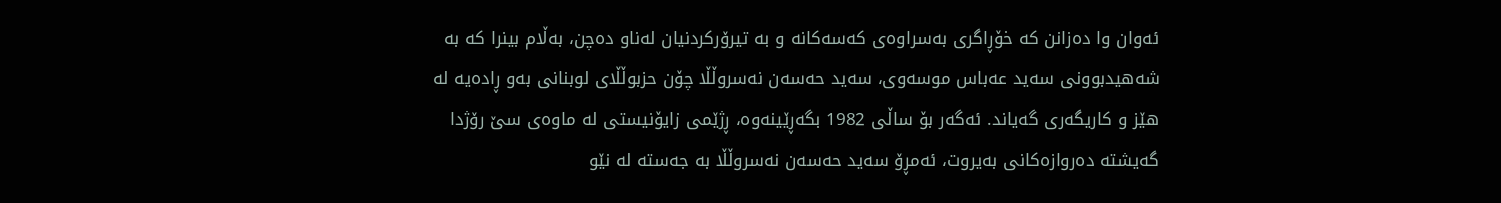ئەوان وا دەزانن کە خۆڕاگری بەسراوەی کەسەکانە و بە تیرۆرکردنیان لەناو دەچن، بەڵام بینرا کە بە شەهیدبوونی سەید عەباس موسەوی، سەید حەسەن نەسروڵڵا چۆن حزبوڵڵای لوبنانی بەو ڕادەیە لە هێز و کاریگەری گەیاند. ئەگەر بۆ ساڵی 1982 بگەڕێینەوە، ڕژێمی زایۆنیستی لە ماوەی سێ رۆژدا گەیشتە دەروازەکانی بەیروت، ئەمڕۆ سەید حەسەن نەسروڵڵا بە جەستە لە نێو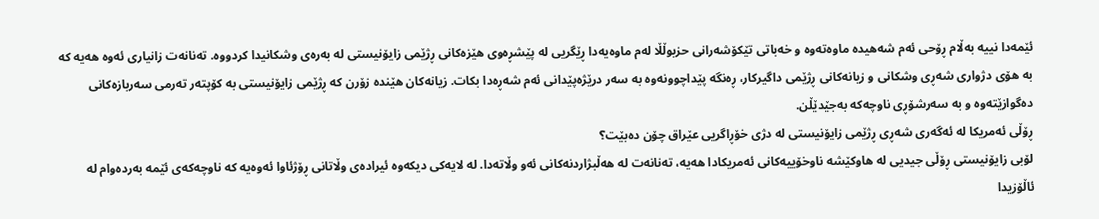ئێمەدا نییە بەڵام ڕۆحی ئەم شەهیدە ماوەتەوە و خەباتی تێکۆشەرانی حزبوڵڵا لەم ماوەیەدا ڕێگریی لە پێشڕەوی هێزەکانی ڕژێمی زایۆنیستی لە بەرەی وشکانیدا کردووە. تەنانەت زانیاری ئەوە هەیە کە بە هۆی دژواری شەڕی وشکانی و زیانەکانی ڕژێمی داگیرکار، ڕەنگە پێداچوونەوە بە سەر درێژەپێدانی ئەم شەڕەدا بکات. زیانەکان هێندە زۆرن کە ڕژێمی زایۆنیستی بە کۆپتەر تەرمی سەربازەکانی دەگوازێتەوە و بە سەرشۆڕی ناوچەکە بەجێدێڵن.
ڕۆڵی ئەمریکا لە ئەگەری شەڕی ڕژێمی زایۆنیستی لە دژی خۆڕاگریی عێراق چۆن دەبێت؟
لۆبی زایۆنیستی ڕۆڵی جیدیی لە هاوکێشە ناوخۆییەکانی ئەمریکادا هەیە، تەنانەت لە هەڵبژاردنەکانی ئەو وڵاتەدا. لە لایەکی دیکەوە ئیرادەی وڵاتانی ڕۆژئاوا ئەوەیە کە ناوچەکەی ئێمە بەردەوام لە ئاڵۆزیدا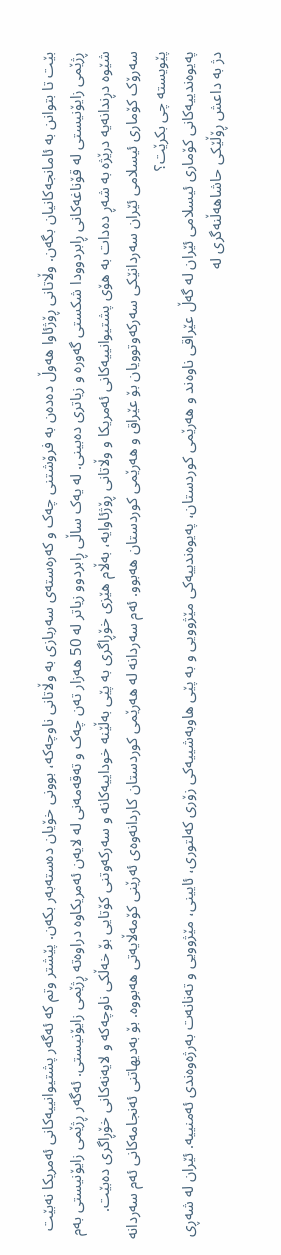بێت تا بتوانن بە ئامانجەکانیان بگەن. وڵاتانی ڕۆژئاوا هەوڵ دەدەن بە فرۆشتنی چەک و کەرەستەی سەربازی بە وڵاتانی ناوچەکە، بوونی خۆیان دەستەبەر بکەن. پێشتر وتم کە ئەگەر پشتیوانییەکانی ئەمریکا نەبێت ڕژێمی زایۆنیستی لە قۆناغەکانی ڕابردوودا شکستی گەورە و زیاتری دەبینی. لە یەک ساڵی ڕابردوو زیاتر لە 50 هەزار تەن چەک و تەقەمەنی لە لایەن ئەمریکاوە دراوەتە ڕژێمی زایۆنیستی. ئەگەر ڕژێمی زایۆنیستی بەم شێوە دڕندانەیە درێژە بە شەڕ دەدات بە هۆی پشتیوانییەکانی ئەمریکا و وڵاتانی ڕۆژئاوایە، بەڵام هێزی خۆڕاگری بە پێی بەڵێنە خوداییەکانە و سەرکەوتنی کۆتایی بۆ خەڵکی ناوچەکە و لایەنەکانی خۆڕاگری دەبێت.
سەرۆک کۆماری ئیسلامی ئێران سەردانێکی سەرکەوتوویان بۆ عێراق و هەرێمی کوردستان هەبوو. ئەم سەردانە لە هەرێمی کوردستان کاردانەوەی ئەرێنی کۆمەڵایەتی هەبووە. بۆ بەدیهاتنی ئەنجامەکانی ئەم سەردانە پێویستە چی بکرێت؟
پەیوەندییەکانی کۆماری ئیسلامی ئێران لە گەڵ عێراقی ناوەند و هەرێمی کوردستان، پەیوەندییەکی مێژوویی و بە پێی هاوبەشییەکی زۆری کەلتوری، ئایینی، مێژوویی و تەنانەت بەرژەوەندی ئەمنییە. ئێران لە شەڕی دژ بە داعش ڕۆڵێکی حاشاهەڵنەگری لە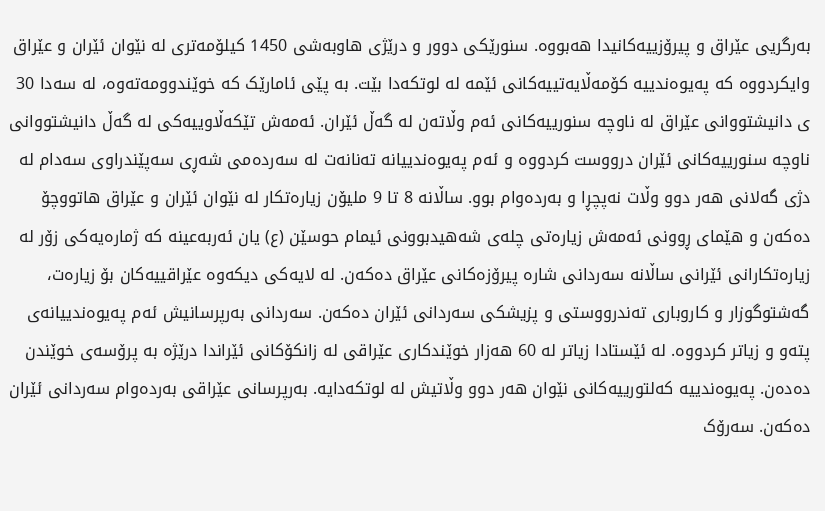بەرگریی عێراق و پیرۆزییەکانیدا هەبووە. سنورێکی دوور و درێژی هاوبەشی 1450 کیلۆمەتری لە نێوان ئێران و عێراق وایکردووە کە پەیوەندییە کۆمەڵایەتییەکانی ئێمە لە لوتکەدا بێت. بە پێی ئامارێک کە خوێندوومەتەوە، لە سەدا 30 ی دانیشتووانی عێراق لە ناوچە سنورییەکانی ئەم وڵاتەن لە گەڵ ئێران. ئەمەش تێکەڵاوییەکی لە گەڵ دانیشتووانی ناوچە سنورییەکانی ئێران درووست کردووە و ئەم پەیوەندییانە تەنانەت لە سەردەمی شەڕی سەپێندراوی سەدام لە دژی گەلانی هەر دوو وڵات نەپچڕا و بەردەوام بوو. ساڵانە 8 تا 9 ملیۆن زیارەتکار لە نێوان ئێران و عێراق هاتووچۆ دەکەن و هێمای ڕوونی ئەمەش زیارەتی چلەی شەهیدبوونی ئیمام حوسێن (ع) یان ئەربەعینە کە ژمارەیەکی زۆر لە زیارەتکارانی ئێرانی ساڵانە سەردانی شارە پیرۆزەکانی عێراق دەکەن. لە لایەکی دیکەوە عێراقییەکان بۆ زیارەت، گەشتوگوزار و کاروباری تەندرووستی و پزیشکی سەردانی ئێران دەکەن. سەردانی بەرپرسانیش ئەم پەیوەندییانەی پتەو و زیاتر کردووە. لە ئێستادا زیاتر لە 60 هەزار خوێندکاری عێراقی لە زانکۆکانی ئێراندا درێژە بە پرۆسەی خوێندن دەدەن. پەیوەندییە کەلتورییەکانی نێوان هەر دوو وڵاتیش لە لوتکەدایە. بەرپرسانی عێراقی بەردەوام سەردانی ئێران دەکەن. سەرۆک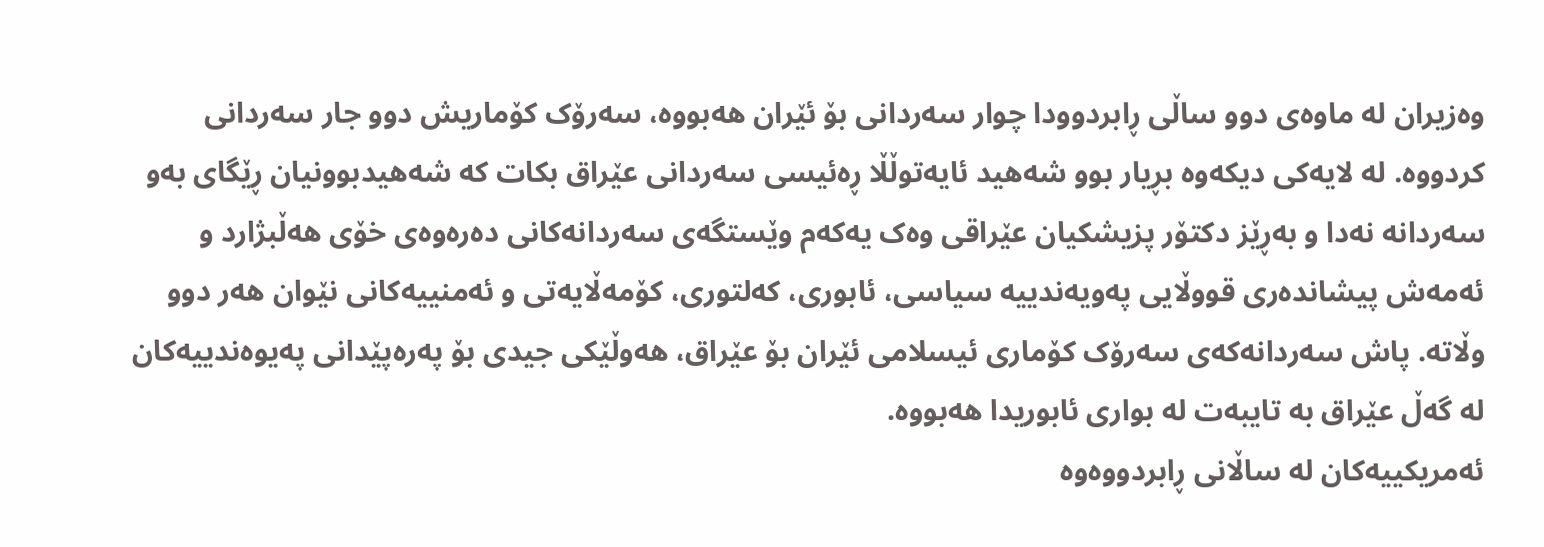وەزیران لە ماوەی دوو ساڵی ڕابردوودا چوار سەردانی بۆ ئێران هەبووە، سەرۆک کۆماریش دوو جار سەردانی کردووە. لە لایەکی دیکەوە بڕیار بوو شەهید ئایەتوڵڵا ڕەئیسی سەردانی عێراق بکات کە شەهیدبوونیان ڕێگای بەو سەردانە نەدا و بەڕێز دکتۆر پزیشکیان عێراقی وەک یەکەم وێستگەی سەردانەکانی دەرەوەی خۆی هەڵبژارد و ئەمەش پیشاندەری قووڵایی پەویەندییە سیاسی، ئابوری، کەلتوری، کۆمەڵایەتی و ئەمنییەکانی نێوان هەر دوو وڵاتە. پاش سەردانەکەی سەرۆک کۆماری ئیسلامی ئێران بۆ عێراق، هەوڵێکی جیدی بۆ پەرەپێدانی پەیوەندییەکان لە گەڵ عێراق بە تایبەت لە بواری ئابوریدا هەبووە.
ئەمریکییەکان لە ساڵانی ڕابردووەوە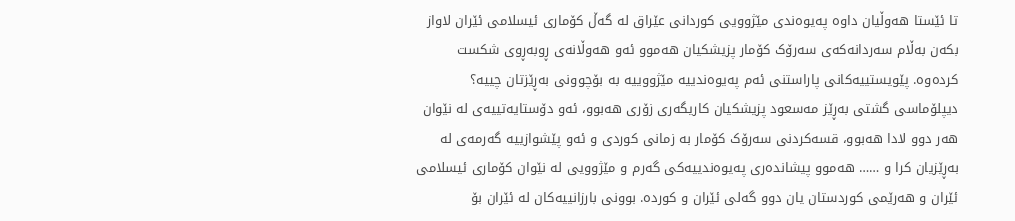تا ئێستا هەوڵیان داوە پەیوەندی مێژوویی کوردانی عێراق لە گەڵ کۆماری ئیسلامی ئێران لاواز بکەن بەڵام سەردانەکەی سەرۆک کۆمار پزیشکیان هەموو ئەو هەوڵانەی ڕوبەڕوی شکست کردەوە. پێویستییەکانی پاراستنی ئەم پەیوەندییە مێژووییە بە بۆچوونی بەڕێزتان چییە؟
دیپلۆماسی گشتی بەڕێز مەسعود پزیشکیان کاریگەری زۆری هەبوو، ئەو دۆستایەتییەی لە نێوان هەر دوو لادا هەبوو، قسەکردنی سەرۆک کۆمار بە زمانی کوردی و ئەو پێشوازییە گەرمەی لە بەڕێزیان کرا و …… هەموو پیشاندەری پەیوەندییەکی گەرم و مێژوویی لە نێوان کۆماری ئیسلامی ئێران و هەرێمی کوردستان یان دوو گەلی ئێران و کوردە. بوونی بارزانییەکان لە ئێران بۆ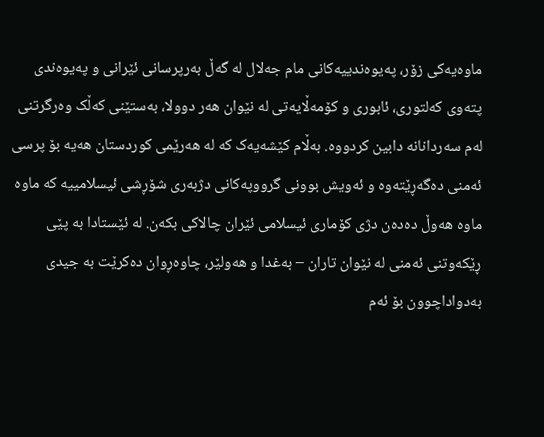ماوەیەکی زۆر، پەیوەندییەکانی مام جەلال لە گەڵ بەرپرسانی ئێرانی و پەیوەندی پتەوی کەلتوری، ئابوری و کۆمەڵایەتی لە نێوان هەر دوولا، بەستێنی کەڵک وەرگرتنی لەم سەردانانە دابین کردووە. بەڵام کێشەیەک کە لە هەرێمی کوردستان هەیە بۆ پرسی ئەمنی دەگەڕێتەوە و ئەویش بوونی گرووپەکانی دژبەری شۆڕشی ئیسلامییە کە ماوە ماوە هەوڵ دەدەن دژی کۆماری ئیسلامی ئێران چالاکی بکەن. لە ئێستادا بە پێی ڕێکەوتنی ئەمنی لە نێوان تاران – بەغدا و هەولێر، چاوەڕوان دەکرێت بە جیدی بەدواداچوون بۆ ئەم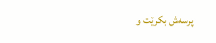پرسەش بکرێت و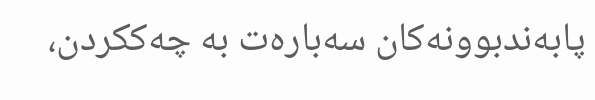پابەندبوونەکان سەبارەت بە چەککردن،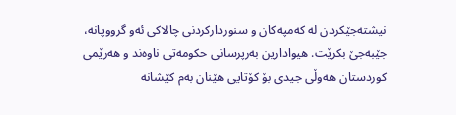نیشتەجێکردن لە کەمپەکان و سنوردارکردنی چالاکی ئەو گرووپانە، جێبەجێ بکرێت. هیوادارین بەرپرسانی حکومەتی ناوەند و هەرێمی کوردستان هەوڵی جیدی بۆ کۆتایی هێنان بەم کێشانە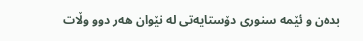بدەن و ئێمە سنوری دۆستایەتی لە نێوان هەر دوو وڵات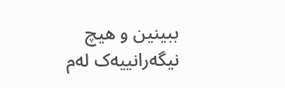ببینین و هیچ نیگەرانییەک لەم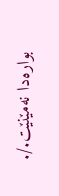بوارەدا نەمێنێت./.